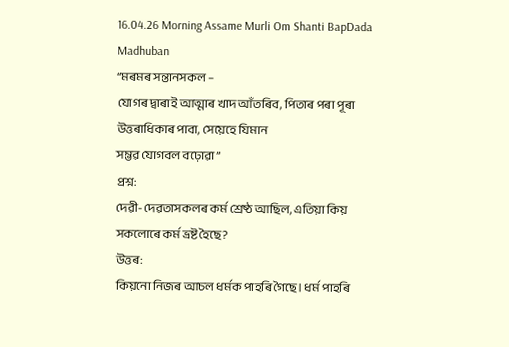16.04.26 Morning Assame Murli Om Shanti BapDada Madhuban
“মৰমৰ সন্তানসকল –
যোগৰ দ্বাৰাই আত্মাৰ খাদ আঁতৰিব, পিতাৰ পৰা পূৰা উত্তৰাধিকাৰ পাবা, সেয়েহে যিমান
সম্ভৱ যোগবল বঢ়োৱা”
প্ৰশ্ন:
দেৱী-দেৱতাসকলৰ কর্ম শ্রেষ্ঠ আছিল, এতিয়া কিয় সকলোৰে কর্ম ভ্রষ্ট হৈছে?
উত্তৰ:
কিয়নো নিজৰ আচল ধৰ্মক পাহৰি গৈছে। ধৰ্ম পাহৰি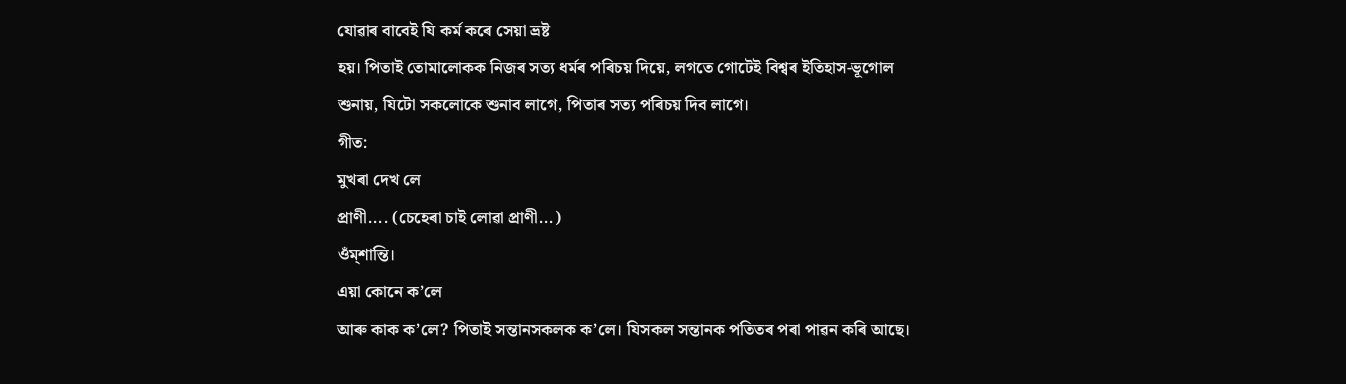যোৱাৰ বাবেই যি কৰ্ম কৰে সেয়া ভ্রষ্ট
হয়। পিতাই তোমালোকক নিজৰ সত্য ধৰ্মৰ পৰিচয় দিয়ে, লগতে গোটেই বিশ্বৰ ইতিহাস-ভূগোল
শুনায়, যিটো সকলোকে শুনাব লাগে, পিতাৰ সত্য পৰিচয় দিব লাগে।
গীত:
মুখৰা দেখ লে
প্ৰাণী.... (চেহেৰা চাই লোৱা প্ৰাণী...)
ওঁম্শান্তি।
এয়া কোনে ক’লে
আৰু কাক ক’লে? পিতাই সন্তানসকলক ক’লে। যিসকল সন্তানক পতিতৰ পৰা পাৱন কৰি আছে।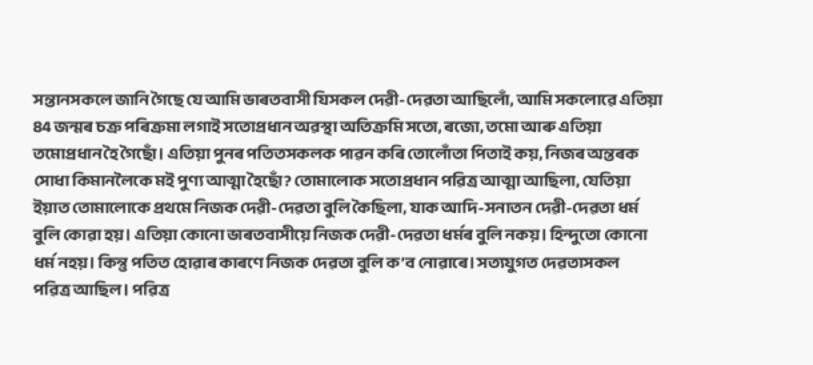সন্তানসকলে জানি গৈছে যে আমি ভাৰতবাসী যিসকল দেৱী-দেৱতা আছিলোঁ, আমি সকলোৱে এতিয়া
84 জন্মৰ চক্ৰ পৰিক্ৰমা লগাই সতোপ্ৰধান অৱস্থা অতিক্ৰমি সতো, ৰজো, তমো আৰু এতিয়া
তমোপ্ৰধান হৈ গৈছোঁ। এতিয়া পুনৰ পতিতসকলক পাৱন কৰি তোলোঁতা পিতাই কয়, নিজৰ অন্তৰক
সোধা কিমানলৈকে মই পুণ্য আত্মা হৈছোঁ? তোমালোক সতোপ্ৰধান পৱিত্ৰ আত্মা আছিলা, যেতিয়া
ইয়াত তোমালোকে প্ৰথমে নিজক দেৱী-দেৱতা বুলি কৈছিলা, যাক আদি-সনাতন দেৱী-দেৱতা ধৰ্ম
বুলি কোৱা হয়। এতিয়া কোনো ভাৰতবাসীয়ে নিজক দেৱী-দেৱতা ধৰ্মৰ বুলি নকয়। হিন্দুতো কোনো
ধৰ্ম নহয়। কিন্তু পতিত হোৱাৰ কাৰণে নিজক দেৱতা বুলি ক’ব নোৱাৰে। সত্যযুগত দেৱতাসকল
পৱিত্ৰ আছিল। পৱিত্ৰ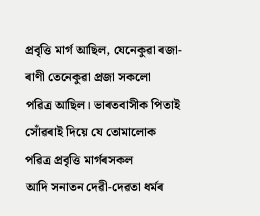প্ৰবৃত্তি মাৰ্গ আছিল, যেনেকুৱা ৰজা-ৰাণী তেনেকুৱা প্ৰজা সকলো
পৱিত্ৰ আছিল। ভাৰতবাসীক পিতাই সোঁৱৰাই দিয়ে যে তোমালোক পৱিত্ৰ প্ৰবৃত্তি মাৰ্গৰসকল
আদি সনাতন দেৱী-দেৱতা ধৰ্মৰ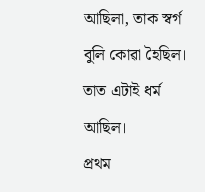আছিলা, তাক স্বর্গ বুলি কোৱা হৈছিল। তাত এটাই ধৰ্ম আছিল।
প্ৰথম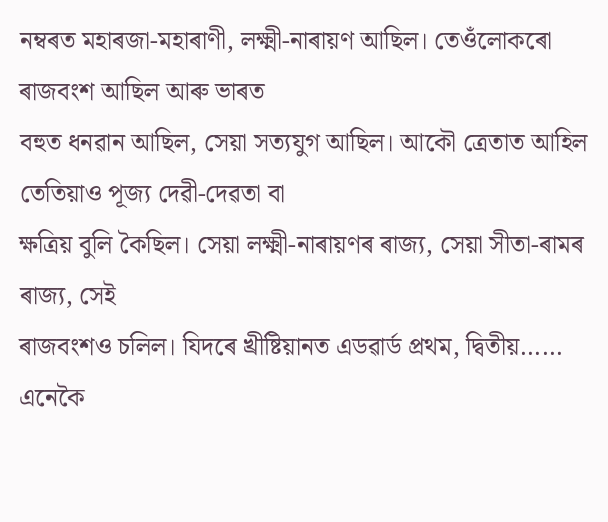নম্বৰত মহাৰজা-মহাৰাণী, লক্ষ্মী-নাৰায়ণ আছিল। তেওঁলোকৰো ৰাজবংশ আছিল আৰু ভাৰত
বহুত ধনৱান আছিল, সেয়া সত্যযুগ আছিল। আকৌ ত্ৰেতাত আহিল তেতিয়াও পূজ্য দেৱী-দেৱতা বা
ক্ষত্ৰিয় বুলি কৈছিল। সেয়া লক্ষ্মী-নাৰায়ণৰ ৰাজ্য, সেয়া সীতা-ৰামৰ ৰাজ্য, সেই
ৰাজবংশও চলিল। যিদৰে খ্ৰীষ্টিয়ানত এডৱাৰ্ড প্ৰথম, দ্বিতীয়…… এনেকৈ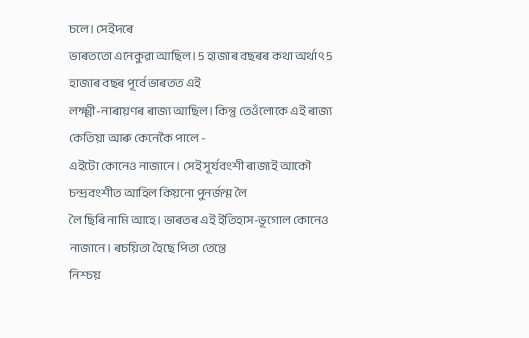চলে। সেইদৰে
ভাৰততো এনেকুৱা আছিল। 5 হাজাৰ বছৰৰ কথা অৰ্থাৎ 5 হাজাৰ বছৰ পূৰ্বে ভাৰতত এই
লক্ষ্মী-নাৰায়ণৰ ৰাজ্য আছিল। কিন্তু তেওঁলোকে এই ৰাজ্য কেতিয়া আৰু কেনেকৈ পালে -
এইটো কোনেও নাজানে। সেই সূৰ্যবংশী ৰাজ্যই আকৌ চন্দ্ৰবংশীত আহিল কিয়নো পুনৰ্জন্ম লৈ
লৈ ছিৰি নামি আহে। ভাৰতৰ এই ইতিহাস-ভূগোল কোনেও নাজানে। ৰচয়িতা হৈছে পিতা তেন্তে
নিশ্চয়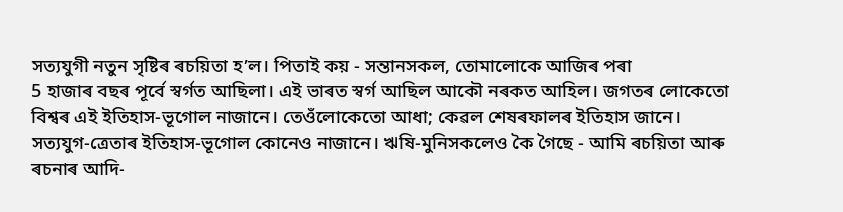সত্যযুগী নতুন সৃষ্টিৰ ৰচয়িতা হ’ল। পিতাই কয় - সন্তানসকল, তোমালোকে আজিৰ পৰা
5 হাজাৰ বছৰ পূৰ্বে স্বৰ্গত আছিলা। এই ভাৰত স্বর্গ আছিল আকৌ নৰকত আহিল। জগতৰ লোকেতো
বিশ্বৰ এই ইতিহাস-ভূগোল নাজানে। তেওঁলোকেতো আধা; কেৱল শেষৰফালৰ ইতিহাস জানে।
সত্যযুগ-ত্ৰেতাৰ ইতিহাস-ভূগোল কোনেও নাজানে। ঋষি-মুনিসকলেও কৈ গৈছে - আমি ৰচয়িতা আৰু
ৰচনাৰ আদি-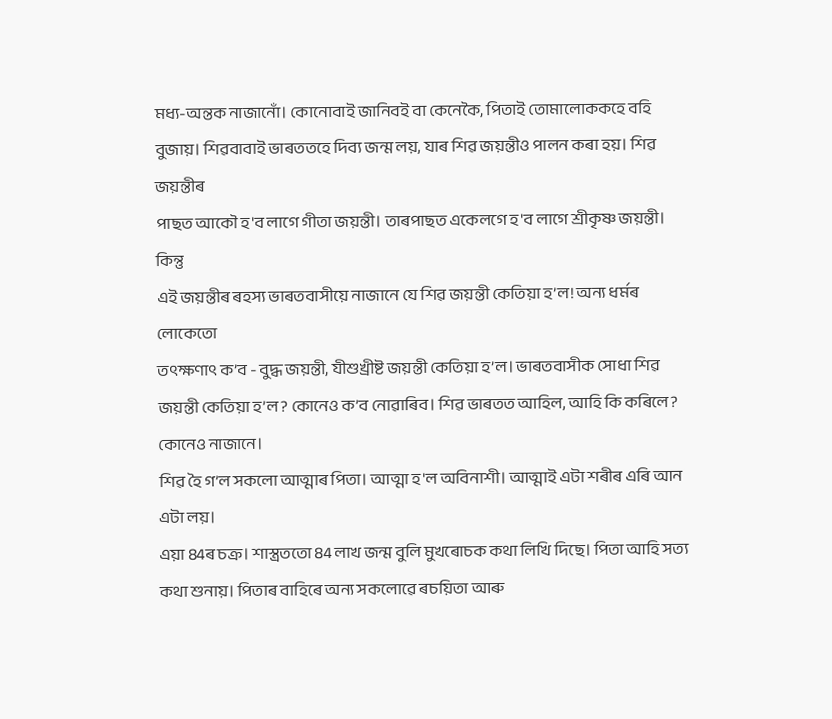মধ্য-অন্তক নাজানোঁ। কোনোবাই জানিবই বা কেনেকৈ, পিতাই তোমালোককহে বহি
বুজায়। শিৱবাবাই ভাৰততহে দিব্য জন্ম লয়, যাৰ শিৱ জয়ন্তীও পালন কৰা হয়। শিৱ জয়ন্তীৰ
পাছত আকৌ হ'ব লাগে গীতা জয়ন্তী। তাৰপাছত একেলগে হ'ব লাগে শ্ৰীকৃষ্ণ জয়ন্তী। কিন্তু
এই জয়ন্তীৰ ৰহস্য ভাৰতবাসীয়ে নাজানে যে শিৱ জয়ন্তী কেতিয়া হ’ল! অন্য ধৰ্মৰ লোকেতো
তৎক্ষণাৎ ক’ব - বুদ্ধ জয়ন্তী, যীশুখ্ৰীষ্ট জয়ন্তী কেতিয়া হ’ল। ভাৰতবাসীক সোধা শিৱ
জয়ন্তী কেতিয়া হ’ল? কোনেও ক’ব নোৱাৰিব। শিৱ ভাৰতত আহিল, আহি কি কৰিলে? কোনেও নাজানে।
শিৱ হৈ গ’ল সকলো আত্মাৰ পিতা। আত্মা হ'ল অবিনাশী। আত্মাই এটা শৰীৰ এৰি আন এটা লয়।
এয়া 84ৰ চক্ৰ। শাস্ত্ৰততো 84 লাখ জন্ম বুলি মুখৰোচক কথা লিখি দিছে। পিতা আহি সত্য
কথা শুনায়। পিতাৰ বাহিৰে অন্য সকলোৱে ৰচয়িতা আৰু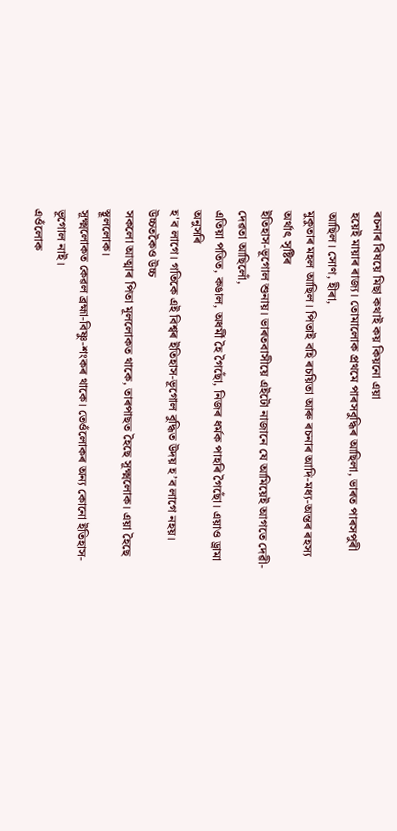ৰচনাৰ বিষয়ে মিছা কথাই কয় কিয়নো এয়া
হয়েই মায়াৰ ৰাজ্য। তোমালোক প্ৰথমে পাৰসবুদ্ধিৰ আছিলা, ভাৰত পাৰসপুৰী আছিল। সোণ, হীৰা,
মুকুতাৰ মহল আছিল। পিতাই বহি ৰচয়িতা আৰু ৰচনাৰ আদি-মধ্য-অন্তৰ ৰহস্য অৰ্থাৎ সৃষ্টিৰ
ইতিহাস-ভূগোল শুনায়। ভাৰতবাসীয়ে এইটো নাজানে যে আমিয়েই আগতে দেৱী-দেৱতা আছিলোঁ,
এতিয়া পতিত, কঙাল, অধৰ্মী হৈ গৈছোঁ, নিজৰ ধর্মক পাহৰি গৈছোঁ। এয়াও ড্ৰামা অনুসৰি
হ'ব লাগে। গতিকে এই বিশ্বৰ ইতিহাস-ভূগোল বুদ্ধিত উদয় হ’ব লাগে নহয়। উচ্চতকৈও উচ্চ
সকলো আত্মাৰ পিতা মূললোকত থাকে, তাৰপাছত হৈছে সূক্ষ্মলোক। এয়া হৈছে স্থূললোক।
সূক্ষ্মলোকত কেৱল ব্ৰহ্মা-বিষ্ণু-শংকৰ থাকে। তেওঁলোকৰ অন্য কোনো ইতিহাস-ভূগোল নাই।
এওঁলোক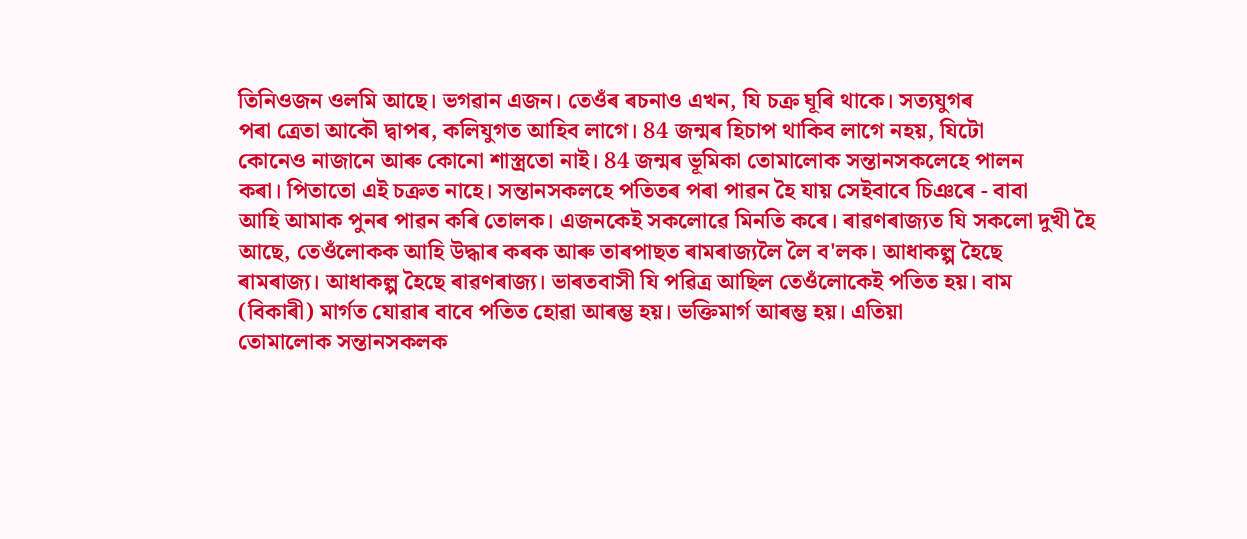তিনিওজন ওলমি আছে। ভগৱান এজন। তেওঁৰ ৰচনাও এখন, যি চক্ৰ ঘূৰি থাকে। সত্যযুগৰ
পৰা ত্ৰেতা আকৌ দ্বাপৰ, কলিযুগত আহিব লাগে। 84 জন্মৰ হিচাপ থাকিব লাগে নহয়, যিটো
কোনেও নাজানে আৰু কোনো শাস্ত্ৰতো নাই। 84 জন্মৰ ভূমিকা তোমালোক সন্তানসকলেহে পালন
কৰা। পিতাতো এই চক্ৰত নাহে। সন্তানসকলহে পতিতৰ পৰা পাৱন হৈ যায় সেইবাবে চিঞৰে - বাবা
আহি আমাক পুনৰ পাৱন কৰি তোলক। এজনকেই সকলোৱে মিনতি কৰে। ৰাৱণৰাজ্যত যি সকলো দুখী হৈ
আছে, তেওঁলোকক আহি উদ্ধাৰ কৰক আৰু তাৰপাছত ৰামৰাজ্যলৈ লৈ ব'লক। আধাকল্প হৈছে
ৰামৰাজ্য। আধাকল্প হৈছে ৰাৱণৰাজ্য। ভাৰতবাসী যি পৱিত্ৰ আছিল তেওঁলোকেই পতিত হয়। বাম
(বিকাৰী) মাৰ্গত যোৱাৰ বাবে পতিত হোৱা আৰম্ভ হয়। ভক্তিমাৰ্গ আৰম্ভ হয়। এতিয়া
তোমালোক সন্তানসকলক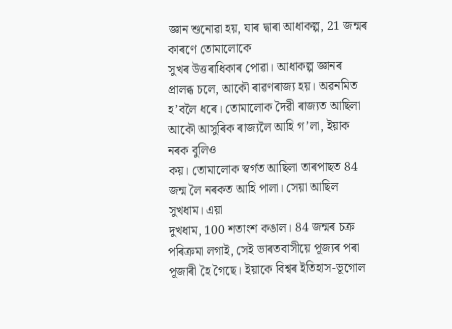জ্ঞান শুনোৱা হয়, যাৰ দ্বাৰা আধাকল্প, 21 জন্মৰ কাৰণে তোমালোকে
সুখৰ উত্তৰাধিকাৰ পোৱা। আধাকল্প জ্ঞানৰ প্ৰালব্ধ চলে, আকৌ ৰাৱণৰাজ্য হয়। অৱনমিত
হ’বলৈ ধৰে। তোমালোক দৈৱী ৰাজ্যত আছিলা আকৌ আসুৰিক ৰাজ্যলৈ আহি গ’লা, ইয়াক নৰক বুলিও
কয়। তোমালোক স্বৰ্গত আছিলা তাৰপাছত 84 জন্ম লৈ নৰকত আহি পালা। সেয়া আছিল সুখধাম। এয়া
দুখধাম, 100 শতাংশ কঙাল। 84 জন্মৰ চক্ৰ পৰিক্ৰমা লগাই, সেই ভাৰতবাসীয়ে পূজ্যৰ পৰা
পূজাৰী হৈ গৈছে। ইয়াকে বিশ্বৰ ইতিহাস-ভূগোল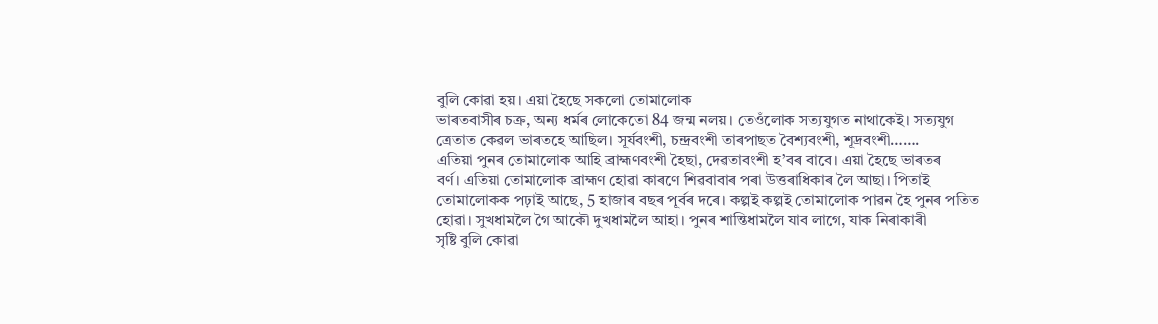বুলি কোৱা হয়। এয়া হৈছে সকলো তোমালোক
ভাৰতবাসীৰ চক্ৰ, অন্য ধৰ্মৰ লোকেতো 84 জন্ম নলয়। তেওঁলোক সত্যযুগত নাথাকেই। সত্যযুগ
ত্ৰেতাত কেৱল ভাৰতহে আছিল। সূৰ্যবংশী, চন্দ্ৰবংশী তাৰপাছত বৈশ্যবংশী, শূদ্ৰবংশী…….
এতিয়া পুনৰ তোমালোক আহি ব্ৰাহ্মণবংশী হৈছা, দেৱতাবংশী হ’বৰ বাবে। এয়া হৈছে ভাৰতৰ
বৰ্ণ। এতিয়া তোমালোক ব্ৰাহ্মণ হোৱা কাৰণে শিৱবাবাৰ পৰা উত্তৰাধিকাৰ লৈ আছা। পিতাই
তোমালোকক পঢ়াই আছে, 5 হাজাৰ বছৰ পূৰ্বৰ দৰে। কল্পই কল্পই তোমালোক পাৱন হৈ পুনৰ পতিত
হোৱা। সুখধামলৈ গৈ আকৌ দুখধামলৈ আহা। পুনৰ শান্তিধামলৈ যাব লাগে, যাক নিৰাকাৰী
সৃষ্টি বুলি কোৱা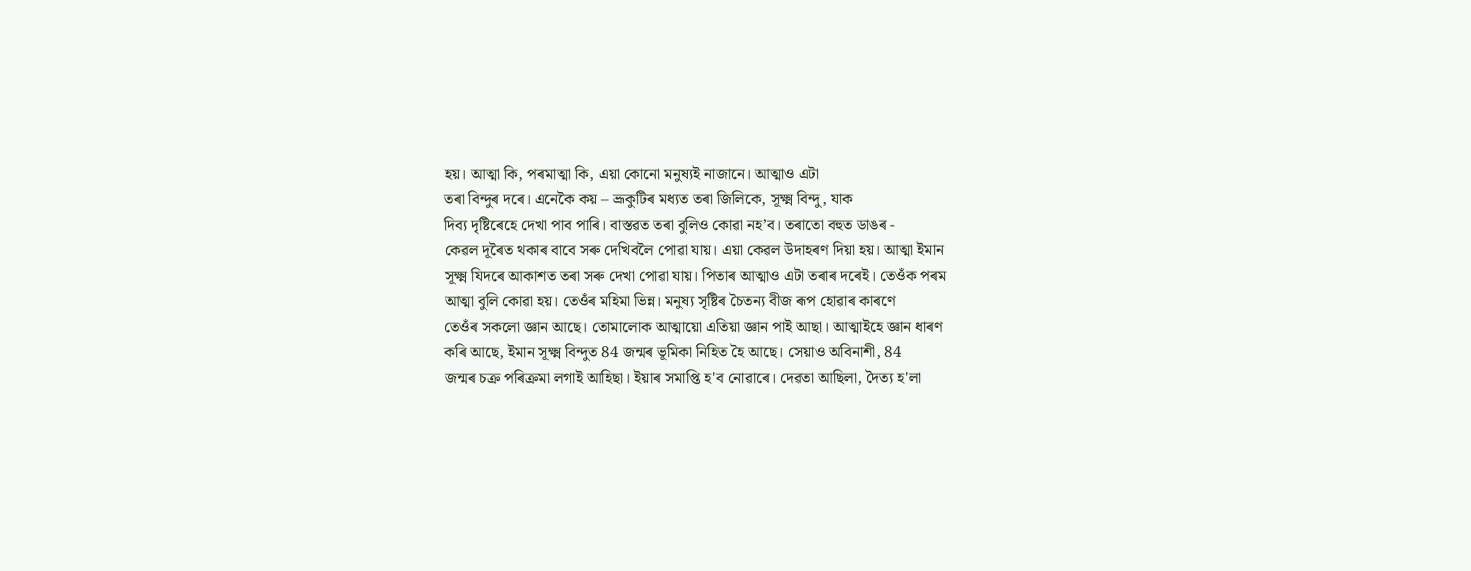হয়। আত্মা কি, পৰমাত্মা কি, এয়া কোনো মনুষ্যই নাজানে। আত্মাও এটা
তৰা বিন্দুৰ দৰে। এনেকৈ কয় – ভ্ৰূকুটিৰ মধ্যত তৰা জিলিকে, সূক্ষ্ম বিন্দু, যাক
দিব্য দৃষ্টিৰেহে দেখা পাব পাৰি। বাস্তৱত তৰা বুলিও কোৱা নহ’ব। তৰাতো বহুত ডাঙৰ -
কেৱল দূৰৈত থকাৰ বাবে সৰু দেখিবলৈ পোৱা যায়। এয়া কেৱল উদাহৰণ দিয়া হয়। আত্মা ইমান
সূক্ষ্ম যিদৰে আকাশত তৰা সৰু দেখা পোৱা যায়। পিতাৰ আত্মাও এটা তৰাৰ দৰেই। তেওঁক পৰম
আত্মা বুলি কোৱা হয়। তেওঁৰ মহিমা ভিন্ন। মনুষ্য সৃষ্টিৰ চৈতন্য বীজ ৰূপ হোৱাৰ কাৰণে
তেওঁৰ সকলো জ্ঞান আছে। তোমালোক আত্মায়ো এতিয়া জ্ঞান পাই আছা। আত্মাইহে জ্ঞান ধাৰণ
কৰি আছে, ইমান সূক্ষ্ম বিন্দুত 84 জন্মৰ ভূমিকা নিহিত হৈ আছে। সেয়াও অবিনাশী, 84
জন্মৰ চক্ৰ পৰিক্ৰমা লগাই আহিছা। ইয়াৰ সমাপ্তি হ'ব নোৱাৰে। দেৱতা আছিলা, দৈত্য হ'লা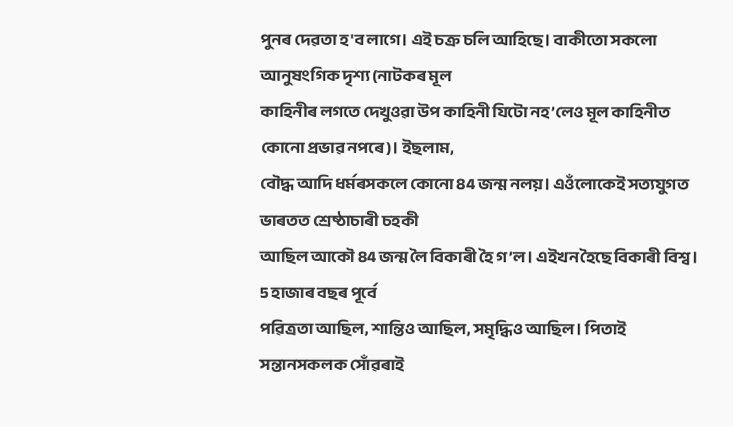পুনৰ দেৱতা হ'ব লাগে। এই চক্ৰ চলি আহিছে। বাকীতো সকলো আনুষংগিক দৃশ্য (নাটকৰ মূল
কাহিনীৰ লগতে দেখুওৱা উপ কাহিনী যিটো নহ’লেও মূল কাহিনীত কোনো প্ৰভাৱ নপৰে)। ইছলাম,
বৌদ্ধ আদি ধৰ্মৰসকলে কোনো 84 জন্ম নলয়। এওঁলোকেই সত্যযুগত ভাৰতত শ্ৰেষ্ঠাচাৰী চহকী
আছিল আকৌ 84 জন্ম লৈ বিকাৰী হৈ গ’ল। এইখন হৈছে বিকাৰী বিশ্ব। 5 হাজাৰ বছৰ পূৰ্বে
পৱিত্ৰতা আছিল, শান্তিও আছিল, সমৃদ্ধিও আছিল। পিতাই সন্তানসকলক সোঁৱৰাই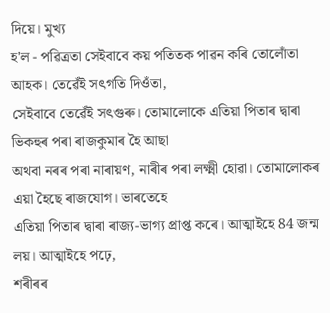দিয়ে। মুখ্য
হ'ল - পৱিত্ৰতা সেইবাবে কয় পতিতক পাৱন কৰি তোলোঁতা আহক। তেৱেঁই সৎগতি দিওঁতা,
সেইবাবে তেৱেঁই সৎগুৰু। তোমালোকে এতিয়া পিতাৰ দ্বাৰা ভিকহুৰ পৰা ৰাজকুমাৰ হৈ আছা
অথবা নৰৰ পৰা নাৰায়ণ, নাৰীৰ পৰা লক্ষ্মী হোৱা। তোমালোকৰ এয়া হৈছে ৰাজযোগ। ভাৰতেহে
এতিয়া পিতাৰ দ্বাৰা ৰাজ্য-ভাগ্য প্ৰাপ্ত কৰে। আত্মাইহে 84 জন্ম লয়। আত্মাইহে পঢ়ে,
শৰীৰৰ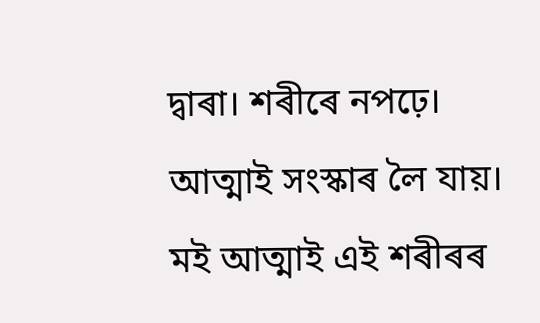দ্বাৰা। শৰীৰে নপঢ়ে। আত্মাই সংস্কাৰ লৈ যায়। মই আত্মাই এই শৰীৰৰ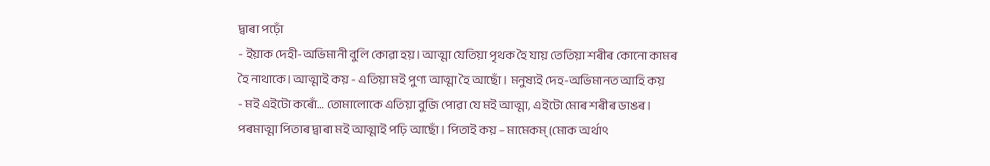দ্বাৰা পঢ়োঁ
- ইয়াক দেহী-অভিমানী বুলি কোৱা হয়। আত্মা যেতিয়া পৃথক হৈ যায় তেতিয়া শৰীৰ কোনো কামৰ
হৈ নাথাকে। আত্মাই কয় - এতিয়া মই পুণ্য আত্মা হৈ আছোঁ। মনুষ্যই দেহ-অভিমানত আহি কয়
- মই এইটো কৰোঁ… তোমালোকে এতিয়া বুজি পোৱা যে মই আত্মা, এইটো মোৰ শৰীৰ ডাঙৰ।
পৰমাত্মা পিতাৰ দ্বাৰা মই আত্মাই পঢ়ি আছোঁ। পিতাই কয় – মামেকম্ (মোক অৰ্থাৎ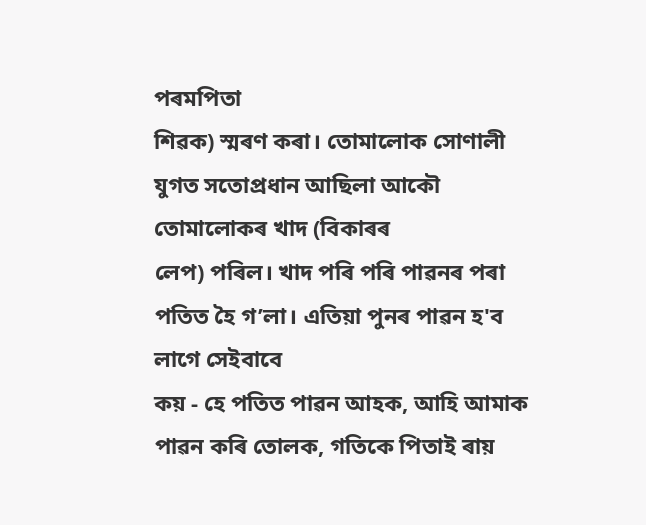পৰমপিতা
শিৱক) স্মৰণ কৰা। তোমালোক সোণালী যুগত সতোপ্ৰধান আছিলা আকৌ তোমালোকৰ খাদ (বিকাৰৰ
লেপ) পৰিল। খাদ পৰি পৰি পাৱনৰ পৰা পতিত হৈ গ’লা। এতিয়া পুনৰ পাৱন হ'ব লাগে সেইবাবে
কয় - হে পতিত পাৱন আহক, আহি আমাক পাৱন কৰি তোলক, গতিকে পিতাই ৰায়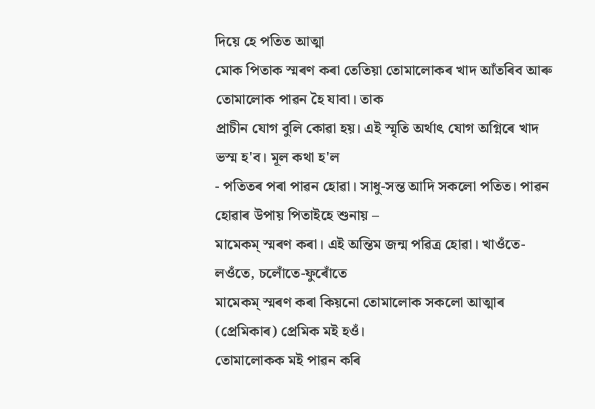দিয়ে হে পতিত আত্মা
মোক পিতাক স্মৰণ কৰা তেতিয়া তোমালোকৰ খাদ আঁতৰিব আৰু তোমালোক পাৱন হৈ যাবা। তাক
প্ৰাচীন যোগ বুলি কোৱা হয়। এই স্মৃতি অৰ্থাৎ যোগ অগ্নিৰে খাদ ভস্ম হ'ব। মূল কথা হ'ল
- পতিতৰ পৰা পাৱন হোৱা। সাধু-সন্ত আদি সকলো পতিত। পাৱন হোৱাৰ উপায় পিতাইহে শুনায় –
মামেকম্ স্মৰণ কৰা। এই অন্তিম জন্ম পৱিত্ৰ হোৱা। খাওঁতে-লওঁতে, চলোঁতে-ফুৰোঁতে
মামেকম্ স্মৰণ কৰা কিয়নো তোমালোক সকলো আত্মাৰ (প্ৰেমিকাৰ) প্ৰেমিক মই হওঁ।
তোমালোকক মই পাৱন কৰি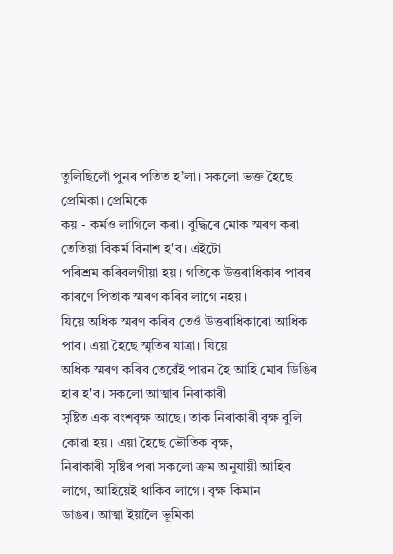তুলিছিলোঁ পুনৰ পতিত হ’লা। সকলো ভক্ত হৈছে প্ৰেমিকা। প্ৰেমিকে
কয় - কর্মও লাগিলে কৰা। বুদ্ধিৰে মোক স্মৰণ কৰা তেতিয়া বিকৰ্ম বিনাশ হ'ব। এইটো
পৰিশ্ৰম কৰিবলগীয়া হয়। গতিকে উত্তৰাধিকাৰ পাবৰ কাৰণে পিতাক স্মৰণ কৰিব লাগে নহয়।
যিয়ে অধিক স্মৰণ কৰিব তেওঁ উত্তৰাধিকাৰো আধিক পাব। এয়া হৈছে স্মৃতিৰ যাত্ৰা। যিয়ে
অধিক স্মৰণ কৰিব তেৱেঁই পাৱন হৈ আহি মোৰ ডিঙিৰ হাৰ হ'ব। সকলো আত্মাৰ নিৰাকাৰী
সৃষ্টিত এক বংশবৃক্ষ আছে। তাক নিৰাকাৰী বৃক্ষ বুলি কোৱা হয়। এয়া হৈছে ভৌতিক বৃক্ষ,
নিৰাকাৰী সৃষ্টিৰ পৰা সকলো ক্ৰম অনুযায়ী আহিব লাগে, আহিয়েই থাকিব লাগে। বৃক্ষ কিমান
ডাঙৰ। আত্মা ইয়ালৈ ভূমিকা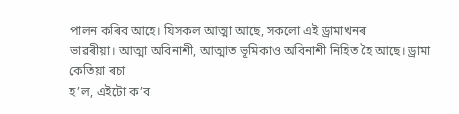পালন কৰিব আহে। যিসকল আত্মা আছে, সকলো এই ড্ৰামাখনৰ
ভাৱৰীয়া। আত্মা অবিনাশী, আত্মাত ভূমিকাও অবিনাশী নিহিত হৈ আছে। ড্ৰামা কেতিয়া ৰচা
হ’ল, এইটো ক’ব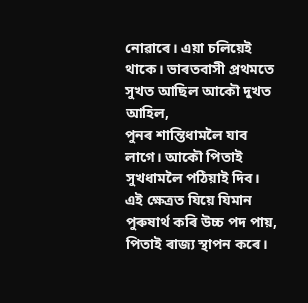নোৱাৰে। এয়া চলিয়েই থাকে। ভাৰতবাসী প্ৰথমতে সুখত আছিল আকৌ দুখত আহিল,
পুনৰ শান্তিধামলৈ যাব লাগে। আকৌ পিতাই সুখধামলৈ পঠিয়াই দিব। এই ক্ষেত্ৰত যিয়ে যিমান
পুৰুষাৰ্থ কৰি উচ্চ পদ পায়, পিতাই ৰাজ্য স্থাপন কৰে।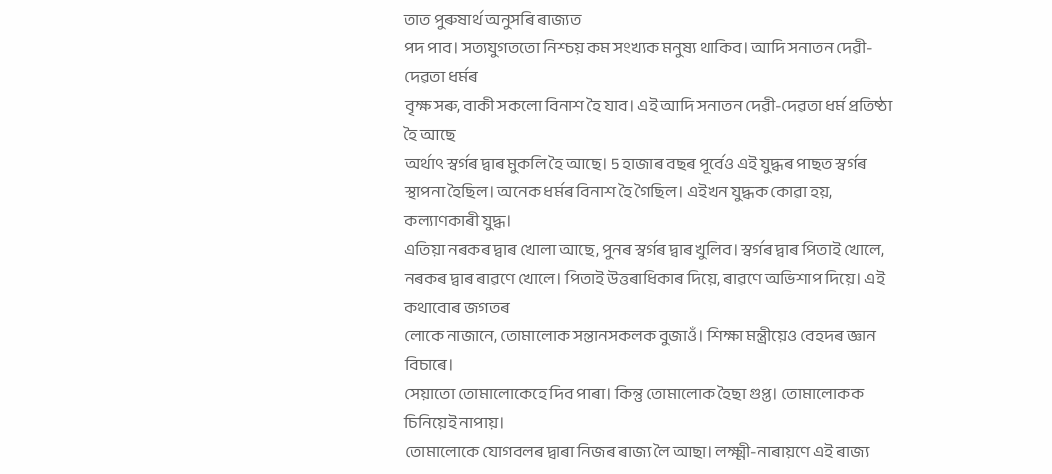তাত পুৰুষাৰ্থ অনুসৰি ৰাজ্যত
পদ পাব। সত্যযুগততো নিশ্চয় কম সংখ্যক মনুষ্য থাকিব। আদি সনাতন দেৱী-দেৱতা ধৰ্মৰ
বৃক্ষ সৰু, বাকী সকলো বিনাশ হৈ যাব। এই আদি সনাতন দেৱী-দেৱতা ধৰ্ম প্ৰতিষ্ঠা হৈ আছে
অৰ্থাৎ স্বৰ্গৰ দ্বাৰ মুকলি হৈ আছে। 5 হাজাৰ বছৰ পূৰ্বেও এই যুদ্ধৰ পাছত স্বৰ্গৰ
স্থাপনা হৈছিল। অনেক ধৰ্মৰ বিনাশ হৈ গৈছিল। এইখন যুদ্ধক কোৱা হয়, কল্যাণকাৰী যুদ্ধ।
এতিয়া নৰকৰ দ্বাৰ খোলা আছে, পুনৰ স্বৰ্গৰ দ্বাৰ খুলিব। স্বৰ্গৰ দ্বাৰ পিতাই খোলে,
নৰকৰ দ্বাৰ ৰাৱণে খোলে। পিতাই উত্তৰাধিকাৰ দিয়ে, ৰাৱণে অভিশাপ দিয়ে। এই কথাবোৰ জগতৰ
লোকে নাজানে, তোমালোক সন্তানসকলক বুজাওঁ। শিক্ষা মন্ত্ৰীয়েও বেহদৰ জ্ঞান বিচাৰে।
সেয়াতো তোমালোকেহে দিব পাৰা। কিন্তু তোমালোক হৈছা গুপ্ত। তোমালোকক চিনিয়েই নাপায়।
তোমালোকে যোগবলৰ দ্বাৰা নিজৰ ৰাজ্য লৈ আছা। লক্ষ্মী-নাৰায়ণে এই ৰাজ্য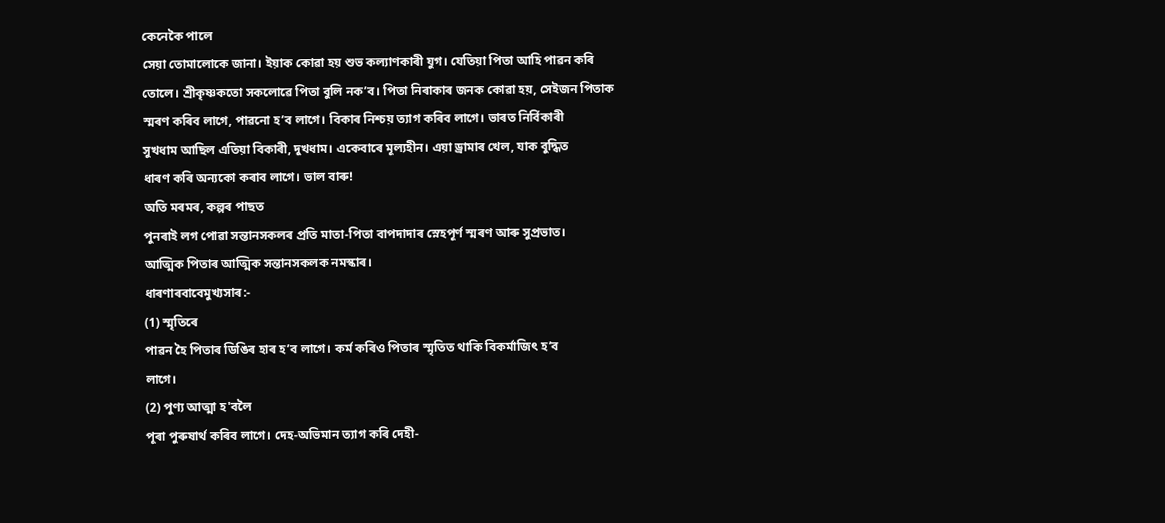কেনেকৈ পালে
সেয়া তোমালোকে জানা। ইয়াক কোৱা হয় শুভ কল্যাণকাৰী যুগ। যেতিয়া পিতা আহি পাৱন কৰি
তোলে। শ্ৰীকৃষ্ণকতো সকলোৱে পিতা বুলি নক’ব। পিতা নিৰাকাৰ জনক কোৱা হয়, সেইজন পিতাক
স্মৰণ কৰিব লাগে, পাৱনো হ’ব লাগে। বিকাৰ নিশ্চয় ত্যাগ কৰিব লাগে। ভাৰত নিৰ্বিকাৰী
সুখধাম আছিল এতিয়া বিকাৰী, দুখধাম। একেবাৰে মূল্যহীন। এয়া ড্ৰামাৰ খেল, যাক বুদ্ধিত
ধাৰণ কৰি অন্যকো কৰাব লাগে। ভাল বাৰু!
অতি মৰমৰ, কল্পৰ পাছত
পুনৰাই লগ পোৱা সন্তানসকলৰ প্ৰতি মাতা-পিতা বাপদাদাৰ স্নেহপূৰ্ণ স্মৰণ আৰু সুপ্ৰভাত।
আত্মিক পিতাৰ আত্মিক সন্তানসকলক নমস্কাৰ।
ধাৰণাৰবাবেমুখ্যসাৰ:-
(1) স্মৃতিৰে
পাৱন হৈ পিতাৰ ডিঙিৰ হাৰ হ’ব লাগে। কৰ্ম কৰিও পিতাৰ স্মৃতিত থাকি বিকৰ্মাজিৎ হ’ব
লাগে।
(2) পুণ্য আত্মা হ'বলৈ
পূৰা পুৰুষাৰ্থ কৰিব লাগে। দেহ-অভিমান ত্যাগ কৰি দেহী-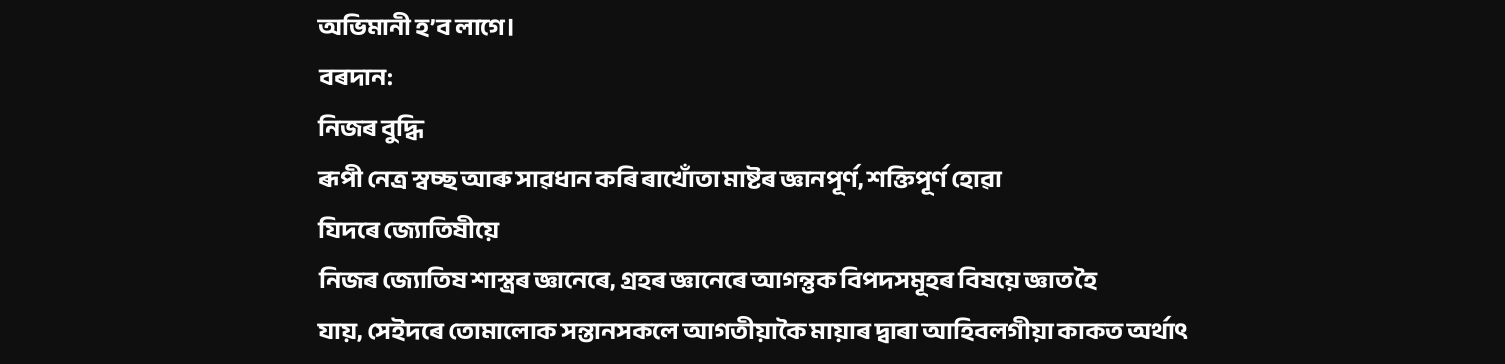অভিমানী হ’ব লাগে।
বৰদান:
নিজৰ বুদ্ধি
ৰূপী নেত্ৰ স্বচ্ছ আৰু সাৱধান কৰি ৰাখোঁতা মাষ্টৰ জ্ঞানপূৰ্ণ, শক্তিপূৰ্ণ হোৱা
যিদৰে জ্যোতিষীয়ে
নিজৰ জ্যোতিষ শাস্ত্ৰৰ জ্ঞানেৰে, গ্ৰহৰ জ্ঞানেৰে আগন্তুক বিপদসমূহৰ বিষয়ে জ্ঞাত হৈ
যায়, সেইদৰে তোমালোক সন্তানসকলে আগতীয়াকৈ মায়াৰ দ্বাৰা আহিবলগীয়া কাকত অৰ্থাৎ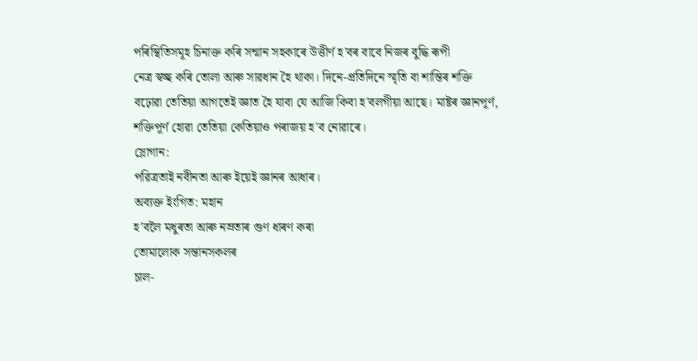পৰিস্থিতিসমূহ চিনাক্ত কৰি সন্মান সহকাৰে উত্তীৰ্ণ হ'বৰ বাবে নিজৰ বুদ্ধি ৰূপী
নেত্ৰ স্বচ্ছ কৰি তোলা আৰু সাৱধান হৈ থাকা। দিনে-প্ৰতিদিনে স্মৃতি বা শান্তিৰ শক্তি
বঢ়োৱা তেতিয়া আগতেই জ্ঞাত হৈ যাবা যে আজি কিবা হ'বলগীয়া আছে। মাষ্টৰ জ্ঞানপূৰ্ণ,
শক্তিপূৰ্ণ হোৱা তেতিয়া কেতিয়াও পৰাজয় হ'ব নোৱাৰে।
স্লোগান:
পৱিত্ৰতাই নবীনতা আৰু ইয়েই জ্ঞানৰ আধাৰ।
অব্যক্ত ইংগিত: মহান
হ’বলৈ মধুৰতা আৰু নম্ৰতাৰ গুণ ধাৰণ কৰা
তোমালোক সন্তানসকলৰ
চাল-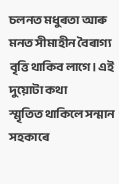চলনত মধুৰতা আৰু মনত সীমাহীন বৈৰাগ্য বৃত্তি থাকিব লাগে। এই দুয়োটা কথা
স্মৃতিত থাকিলে সন্মান সহকাৰে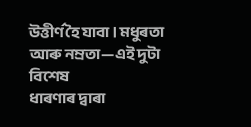উত্তীৰ্ণ হৈ যাবা। মধুৰতা আৰু নম্ৰতা—এই দুটা বিশেষ
ধাৰণাৰ দ্বাৰা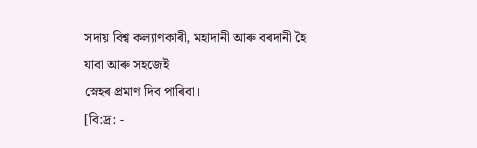সদায় বিশ্ব কল্যাণকাৰী, মহাদানী আৰু বৰদানী হৈ যাবা আৰু সহজেই
স্নেহৰ প্ৰমাণ দিব পাৰিবা।
[বি:দ্ৰ: -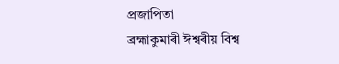প্ৰজাপিতা
ব্ৰহ্মাকুমাৰী ঈশ্বৰীয় বিশ্ব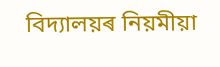বিদ্যালয়ৰ নিয়মীয়া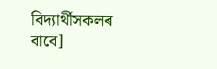বিদ্যাৰ্থীসকলৰ বাবে]